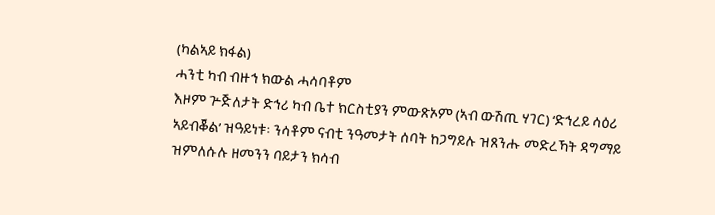(ካልኣይ ክፋል)
ሓንቲ ካብ ብዙኅ ክውል ሓሳባቶም
እዞም ጕጅለታት ድኅሪ ካብ ቤተ ክርስቲያን ምውጽኦም (ኣብ ውሽጢ ሃገር) ‘ድኅረይ ሳዕሪ ኣይብቖል’ ዝዓይነቱ፡ ንሳቶም ናብቲ ንዓመታት ሰባት ከጋግይሉ ዝጸንሑ መድረኻት ዳግማይ ዝምለሱሉ ዘመንን ባይታን ክሳብ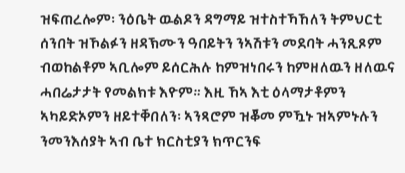ዝፍጠረሎም፡ ንዕቤት ዉልዶን ዳግማይ ዝተስተኻኸለን ትምህርቲ ሰንበት ዝኾልፉን ዘዳኽሙን ዓበይትን ንኣሽቱን መደባት ሓንጺጾም ብወከልቶም ኣቢሎም ይሰርሕሉ ከምዝነበሩን ከምዘለዉን ዘለዉና ሓበሬታታት የመልክቱ እዮም። እዚ ኸኣ እቲ ዕላማታቶምን ኣካይድኦምን ዘይተቐበለን፡ ኣንጻሮም ዝቖመ ምዃኑ ዝኣምኑሉን ንመንእሰያት ኣብ ቤተ ክርስቲያን ክጥርንፍ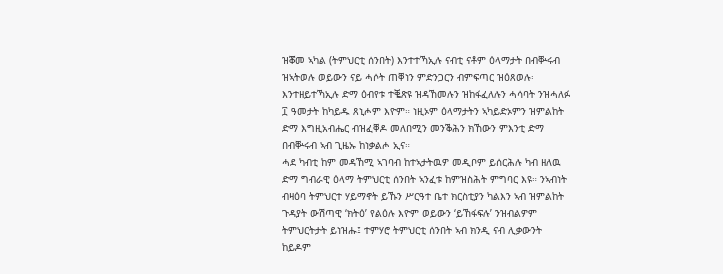ዝቖመ ኣካል (ትምህርቲ ሰንበት) እንተተኻኢሉ ናብቲ ናቶም ዕላማታት በብቝሩብ ዝኣትወሉ ወይውን ናይ ሓሶት ጠቐነን ምድንጋርን ብምፍጣር ዝዕጸወሉ፡ እንተዘይተኻኢሉ ድማ ዕብየቱ ተቘጽዩ ዝዳኸመሉን ዝከፋፈለሉን ሓሳባት ንዝሓለፉ ፲ ዓመታት ከካይዱ ጸኒሖም እዮም። ነዚኦም ዕላማታትን ኣካይድኦምን ዝምልከት ድማ እግዚአብሔር ብዝፈቐዶ መለበሚን መንቕሕን ክኸውን ምእንቲ ድማ በብቝሩብ ኣብ ጊዜኡ ከነቃልሖ ኢና።
ሓደ ካብቲ ከም መዳኸሚ ኣገባብ ከተኣታትዉዎ መዲቦም ይሰርሕሉ ካብ ዘለዉ ድማ ግብራዊ ዕላማ ትምህርቲ ሰንበት ኣንፈቱ ከምዝስሕት ምግባር እዩ። ንኣብነት ብዛዕባ ትምህርተ ሃይማኖት ይኹን ሥርዓተ ቤተ ክርስቲያን ካልእን ኣብ ዝምልከት ጉዳያት ውሽጣዊ ‘ክትዕ’ የልዕሉ እዮም ወይውን ‘ይኸፋፍሉ’ ንዝብልዎም ትምህርትታት ይነዝሑ፤ ተምሃሮ ትምህርቲ ሰንበት ኣብ ክንዲ ናብ ሊቃውንት ከይዶም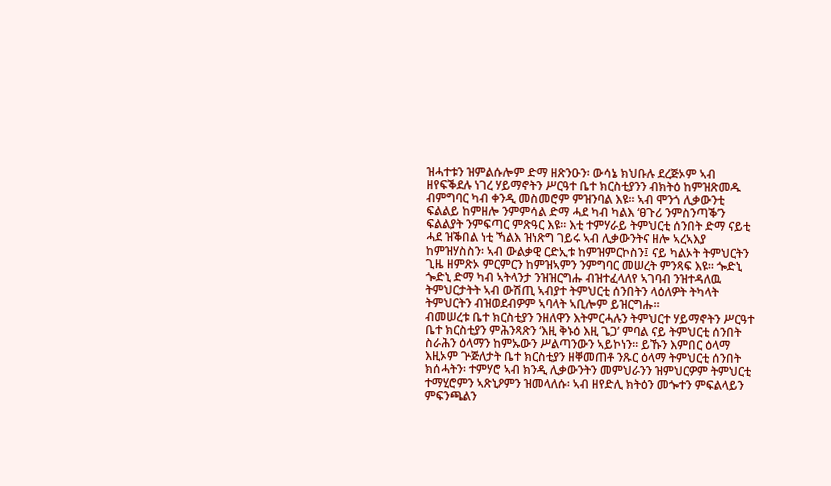ዝሓተቱን ዝምልሱሎም ድማ ዘጽንዑን፡ ውሳኔ ክህቡሉ ደረጅኦም ኣብ ዘየፍቕደሉ ነገረ ሃይማኖትን ሥርዓተ ቤተ ክርስቲያንን ብክትዕ ከምዝጽመዱ ብምግባር ካብ ቀንዲ መስመሮም ምዝንባል እዩ። ኣብ ሞንጎ ሊቃውንቲ ፍልልይ ከምዘሎ ንምምሳል ድማ ሓደ ካብ ካልእ ‘ፀጉሪ ንምስንጣቕ’ን ፍልልያት ንምፍጣር ምጽዓር እዩ። እቲ ተምሃራይ ትምህርቲ ሰንበት ድማ ናይቲ ሓደ ዝቕበል ነቲ ኻልእ ዝነጽግ ገይሩ ኣብ ሊቃውንትና ዘሎ ኣረኣእያ ከምዝሃስስን፡ ኣብ ውልቃዊ ርድኢቱ ከምዝምርኮስን፤ ናይ ካልኦት ትምህርትን ጊዜ ዘምጽኦ ምርምርን ከምዝኣምን ንምግባር መሠረት ምንጻፍ እዩ። ጐድኒ ጐድኒ ድማ ካብ ኣትላንታ ንዝዝርግሑ ብዝተፈላለየ ኣገባብ ንዝተዳለዉ ትምህርታትት ኣብ ውሽጢ ኣብያተ ትምህርቲ ሰንበትን ላዕለዎት ትካላት ትምህርትን ብዝወደብዎም ኣባላት ኣቢሎም ይዝርግሑ።
ብመሠረቱ ቤተ ክርስቲያን ንዘለዋን እትምርሓሉን ትምህርተ ሃይማኖትን ሥርዓተ ቤተ ክርስቲያን ምሕንጻጽን ‘እዚ ቅኑዕ እዚ ጌጋ’ ምባል ናይ ትምህርቲ ሰንበት ስራሕን ዕላማን ከምኡውን ሥልጣንውን ኣይኮነን። ይኹን እምበር ዕላማ እዚኦም ጕጅለታት ቤተ ክርስቲያን ዘቐመጠቶ ንጹር ዕላማ ትምህርቲ ሰንበት ክሰሓትን፡ ተምሃሮ ኣብ ክንዲ ሊቃውንትን መምህራንን ዝምህርዎም ትምህርቲ ተማሂሮምን ኣጽኒዖምን ዝመላለሱ፡ ኣብ ዘየድሊ ክትዕን መጐተን ምፍልላይን ምፍንጫልን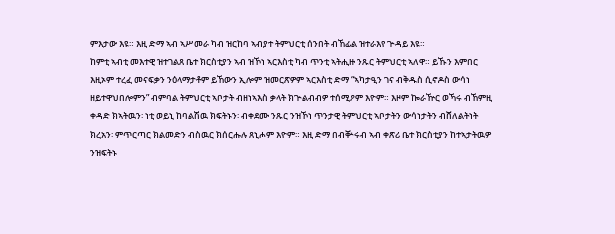ምእታው እዩ። እዚ ድማ ኣብ ኣሥመራ ካብ ዝርከባ ኣብያተ ትምህርቲ ሰንበት ብኸፊል ዝተራእየ ጕዳይ እዩ።
ከምቲ ኣብቲ መእተዊ ዝተገልጸ ቤተ ክርስቲያን ኣብ ዝኾነ ኣርእስቲ ካብ ጥንቲ ኣትሒዙ ንጹር ትምህርቲ ኣለዋ። ይኹን እምበር እዚኦም ተረፈ መናፍቃን ንዕላማታቶም ይኸውን ኢሎም ዝመርጽዎም ኣርእስቲ ድማ “ኣካታዒን ገና ብቅዱስ ሲኖዶስ ውሳነ ዘይተዋህበሎምን” ብምባል ትምህርቲ ኣቦታት ብዘነኣእስ ቃላት ክጕልብብዎ ተሰሚዖም እዮም። እዞም ኰራዅር ወኻሩ ብኸምዚ ቀዳድ ክኣትዉን፡ ነቲ ወይኒ ከባልሽዉ ክፍትኑን፡ ብቀደሙ ንጹር ንዝኾነ ጥንታዊ ትምህርቲ ኣቦታትን ውሳነታትን ብሸለልትነት ክረአን፡ ምጥርጣር ክልመድን ብስዉር ክሰርሑሉ ጸኒሖም እዮም። እዚ ድማ በብቝሩብ ኣብ ቀጽሪ ቤተ ክርስቲያን ከተኣታትዉዎ ንዝፍትኑ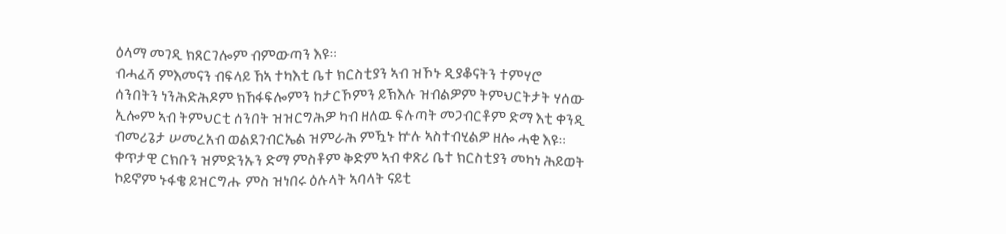ዕላማ መገዲ ክጸርገሎም ብምውጣን እዩ።
ብሓፈሻ ምእመናን ብፍላይ ኸኣ ተካእቲ ቤተ ክርስቲያን ኣብ ዝኾኑ ዲያቆናትን ተምሃሮ ሰንበትን ነንሕድሕዶም ክኸፋፍሎምን ከታርኾምን ይኽእሉ ዝብልዎም ትምህርትታት ሃሰው ኢሎም ኣብ ትምህርቲ ሰንበት ዝዝርግሕዎ ካብ ዘለዉ ፍሉጣት መጋብርቶም ድማ እቲ ቀንዲ ብመሪጌታ ሠመረአብ ወልደገብርኤል ዝምራሕ ምዃኑ ኵሉ ኣስተብሂልዎ ዘሎ ሓቂ እዩ። ቀጥታዊ ርክቡን ዝምድንኡን ድማ ምስቶም ቅድም ኣብ ቀጽሪ ቤተ ክርስቲያን መካነ ሕይወት ኮይኖም ኑፋቄ ይዝርግሑ ምስ ዝነበሩ ዕሉላት ኣባላት ናይቲ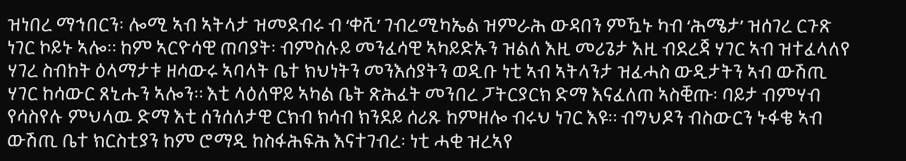ዝነበረ ማኅበርን፡ ሎሚ ኣብ ኣትላታ ዝመደብሩ ብ ‘ቀሺ’ ገብረሚካኤል ዝምራሕ ውዳበን ምዃኑ ካብ ‘ሕሜታ’ ዝሰገረ ርጉጽ ነገር ኮይኑ ኣሎ። ከም ኣርዮሳዊ ጠባያት፡ ብምስሉይ መንፈሳዊ ኣካይድኡን ዝልለ እዚ መሪጌታ እዚ ብደረጃ ሃገር ኣብ ዝተፈላለየ ሃገረ ስብከት ዕላማታቱ ዘሳውሩ ኣባላት ቤተ ክህነትን መንእሰያትን ወዲቡ ነቲ ኣብ ኣትላንታ ዝፈሓስ ውዲታትን ኣብ ውሽጢ ሃገር ከሳውር ጸኒሑን ኣሎን። እቲ ላዕለዋይ ኣካል ቤት ጽሕፈት መንበረ ፓትርያርክ ድማ እናፈለጠ ኣስቒጡ፡ ባይታ ብምሃብ የሳስየሉ ምህላዉ ድማ እቲ ሰንሰለታዊ ርክብ ክሳብ ክንደይ ሰሪጹ ከምዘሎ ብሩህ ነገር እዩ። ብግህዶን ብስውርን ኑፋቄ ኣብ ውሽጢ ቤተ ክርስቲያን ከም ሮማዲ ከስፋሕፍሕ እናተገብረ፡ ነቲ ሓቂ ዝረኣየ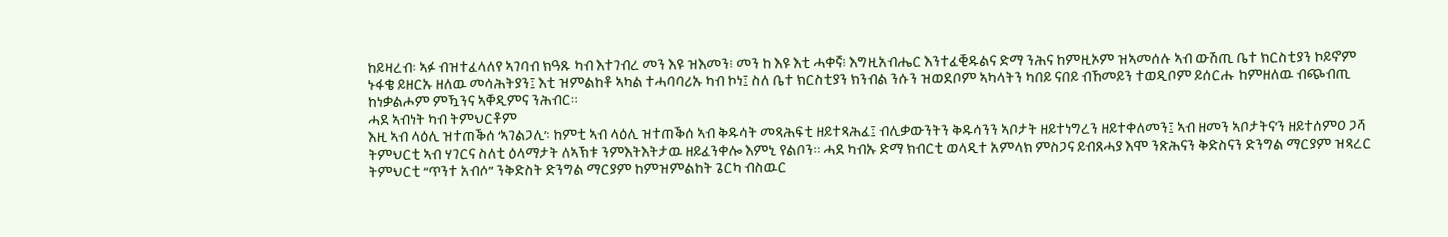ከይዛረብ፡ ኣፉ ብዝተፈላለየ ኣገባብ ክዓጹ ካብ እተገብረ መን እዩ ዝእመን፧ መን ከ እዩ እቲ ሓቀኛ፧ እግዚአብሔር እንተፈቒዱልና ድማ ንሕና ከምዚኦም ዝኣመሰሉ ኣብ ውሽጢ ቤተ ክርስቲያን ኮይኖም ኑፋቄ ይዘርኡ ዘለዉ መሳሕትያን፤ እቲ ዝምልከቶ ኣካል ተሓባባሪኡ ካብ ኮነ፤ ስለ ቤተ ክርስቲያን ክንብል ንሱን ዝወደቦም ኣካላትን ካበይ ናበይ ብኸመይን ተወዲቦም ይሰርሑ ከምዘለዉ ብጭብጢ ከነቃልሖም ምዃንና ኣቐዲምና ንሕብር።
ሓደ ኣብነት ካብ ትምህርቶም
እዚ ኣብ ላዕሊ ዝተጠቕሰ ‘ኣገልጋሊ’፡ ከምቲ ኣብ ላዕሊ ዝተጠቕሰ ኣብ ቅዱሳት መጻሕፍቲ ዘይተጻሕፈ፤ ብሊቃውንትን ቅዱሳንን ኣቦታት ዘይተነግረን ዘይተቀለመን፤ ኣብ ዘመን ኣቦታትና’ን ዘይተሰምዐ ጋሻ ትምህርቲ ኣብ ሃገርና ስለቲ ዕላማታት ለኣኽቱ ንምእትእትታዉ ዘይፈንቀሎ እምኒ የልቦን። ሓደ ካብኡ ድማ ክብርቲ ወላዲተ አምላክ ምስጋና ይብጸሓያ እሞ ንጽሕናን ቅድስናን ድንግል ማርያም ዝጻረር ትምህርቲ “ጥንተ አብሶ” ንቅድስት ድንግል ማርያም ከምዝምልከት ጌርካ ብስዉር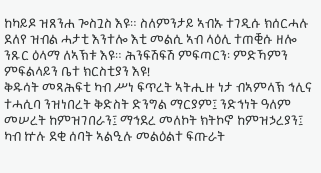ከካይዶ ዝጸንሐ ጐስጓስ እዩ። ስለምንታይ ኣብኡ ተገዲሱ ክሰርሓሉ ደለየ ዝብል ሓታቲ እንተሎ እቲ መልሲ ኣብ ላዕሊ ተጠቒሱ ዘሎ ንጹር ዕላማ ለኣኽቱ እዩ። ሕንፍሽፍሽ ምፍጣርን፡ ምድኻምን ምፍልላይን ቤተ ክርስቲያን እዩ!
ቅዱሳት መጻሕፍቲ ካብ ሥነ ፍጥረት ኣትሒዙ ነታ ብኣምላኽ ኅሊና ተሓሲባ ንዝነበረት ቅድስት ድንግል ማርያም፤ ንድኅነት ዓለም መሠረት ከምዝገበራን፤ ማኅደረ መለኮት ክትኮኖ ከምዝኃረያን፤ ካብ ኵሉ ደቂ ሰባት ኣልዒሉ መልዕልተ ፍጡራት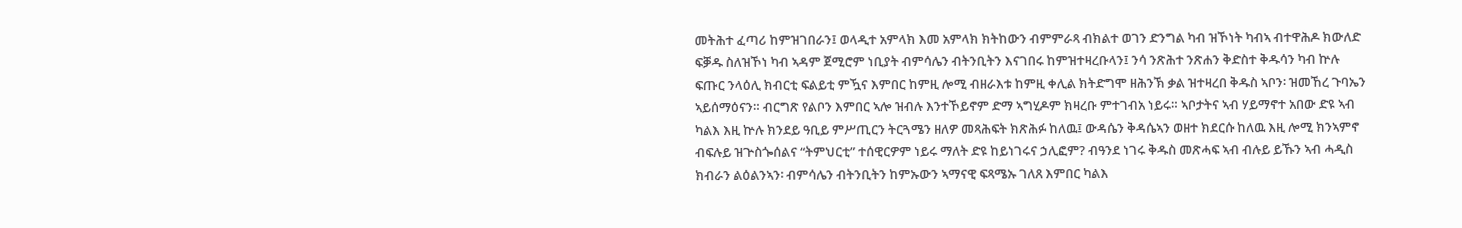መትሕተ ፈጣሪ ከምዝገበራን፤ ወላዲተ አምላክ እመ አምላክ ክትከውን ብምምራጻ ብክልተ ወገን ድንግል ካብ ዝኾነት ካብኣ ብተዋሕዶ ክውለድ ፍቓዱ ስለዝኾነ ካብ ኣዳም ጀሚሮም ነቢያት ብምሳሌን ብትንቢትን እናገበሩ ከምዝተዛረቡላን፤ ንሳ ንጽሕተ ንጽሐን ቅድስተ ቅዱሳን ካብ ኵሉ ፍጡር ንላዕሊ ክብርቲ ፍልይቲ ምዃና እምበር ከምዚ ሎሚ ብዘራእቱ ከምዚ ቀሊል ክትድግሞ ዘሕንኽ ቃል ዝተዛረበ ቅዱስ ኣቦን፡ ዝመኸረ ጉባኤን ኣይሰማዕናን። ብርግጽ የልቦን እምበር ኣሎ ዝብሉ እንተኾይኖም ድማ ኣግሂዶም ክዛረቡ ምተገብአ ነይሩ። ኣቦታትና ኣብ ሃይማኖተ አበው ድዩ ኣብ ካልእ እዚ ኵሉ ክንደይ ዓቢይ ምሥጢርን ትርጓሜን ዘለዎ መጻሕፍት ክጽሕፉ ከለዉ፤ ውዳሴን ቅዳሴኣን ወዘተ ክደርሱ ከለዉ እዚ ሎሚ ክንኣምኖ ብፍሉይ ዝጕስጐሰልና “ትምህርቲ” ተሰዊርዎም ነይሩ ማለት ድዩ ከይነገሩና ኃሊፎም? ብዓንደ ነገሩ ቅዱስ መጽሓፍ ኣብ ብሉይ ይኹን ኣብ ሓዲስ ክብራን ልዕልንኣን፡ ብምሳሌን ብትንቢትን ከምኡውን ኣማናዊ ፍጻሜኡ ገለጸ እምበር ካልእ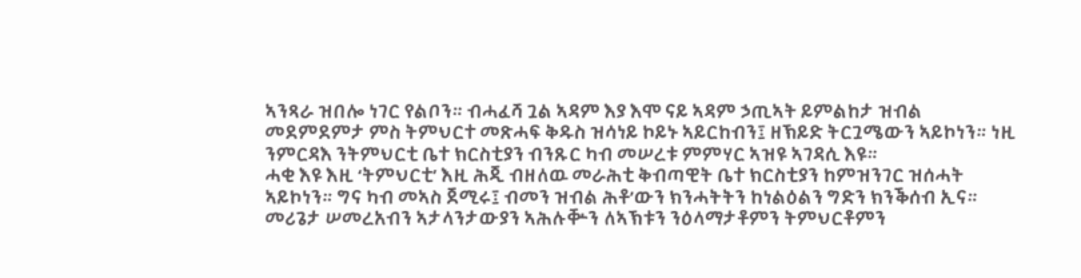ኣንጻራ ዝበሎ ነገር የልቦን። ብሓፈሻ ጓል ኣዳም እያ እሞ ናይ ኣዳም ኃጢኣት ይምልከታ ዝብል መደምደምታ ምስ ትምህርተ መጽሓፍ ቅዱስ ዝሳነይ ኮይኑ ኣይርከብን፤ ዘኽይድ ትርጓሜውን ኣይኮነን። ነዚ ንምርዳእ ንትምህርቲ ቤተ ክርስቲያን ብንጹር ካብ መሠረቱ ምምሃር ኣዝዩ ኣገዳሲ እዩ።
ሓቂ እዩ እዚ ‘ትምህርቲ’ እዚ ሕጂ ብዘለዉ መራሕቲ ቅብጣዊት ቤተ ክርስቲያን ከምዝንገር ዝሰሓት ኣይኮነን። ግና ካብ መኣስ ጀሚሩ፤ ብመን ዝብል ሕቶ’ውን ክንሓትትን ከነልዕልን ግድን ክንቕሰብ ኢና። መሪጌታ ሠመረአብን ኣታላንታውያን ኣሕሉቝን ለኣኽቱን ንዕላማታቶምን ትምህርቶምን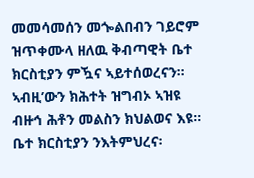መመሳመሰን መጐልበብን ገይሮም ዝጥቀሙላ ዘለዉ ቅብጣዊት ቤተ ክርስቲያን ምዃና ኣይተሰወረናን። ኣብዚ’ውን ክሕተት ዝግብኦ ኣዝዩ ብዙኅ ሕቶን መልስን ክህልወና እዩ። ቤተ ክርስቲያን ንእትምህረና፡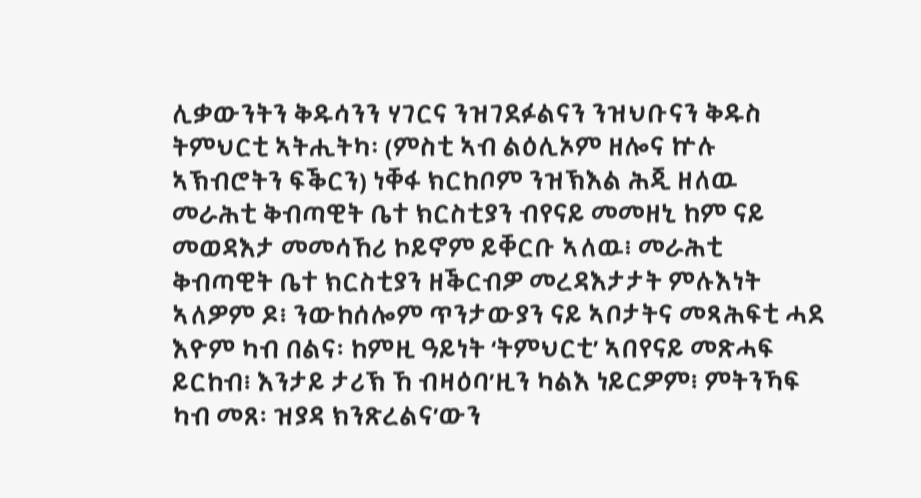ሊቃውንትን ቅዱሳንን ሃገርና ንዝገደፉልናን ንዝህቡናን ቅዱስ ትምህርቲ ኣትሒትካ፡ (ምስቲ ኣብ ልዕሊኦም ዘሎና ኵሉ ኣኽብሮትን ፍቕርን) ነቐፋ ክርከቦም ንዝኽእል ሕጂ ዘለዉ መራሕቲ ቅብጣዊት ቤተ ክርስቲያን ብየናይ መመዘኒ ከም ናይ መወዳእታ መመሳኸሪ ኮይኖም ይቐርቡ ኣለዉ፧ መራሕቲ ቅብጣዊት ቤተ ክርስቲያን ዘቕርብዎ መረዳእታታት ምሉእነት ኣለዎም ዶ፧ ንውከሰሎም ጥንታውያን ናይ ኣቦታትና መጻሕፍቲ ሓደ እዮም ካብ በልና፡ ከምዚ ዓይነት ‘ትምህርቲ’ ኣበየናይ መጽሓፍ ይርከብ፧ እንታይ ታሪኽ ኸ ብዛዕባ’ዚን ካልእ ነይርዎም፧ ምትንኻፍ ካብ መጸ፡ ዝያዳ ክንጽረልና’ውን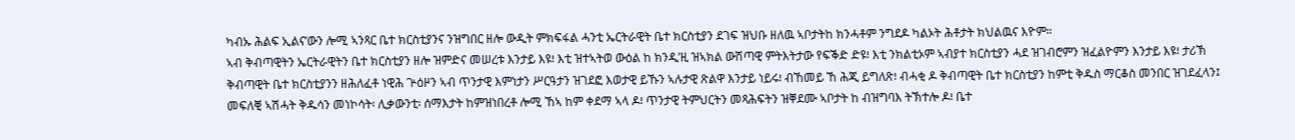ካብኡ ሕልፍ ኢልና’ውን ሎሚ ኣንጻር ቤተ ክርስቲያንና ንዝግበር ዘሎ ውዲት ምክፍፋል ሓንቲ ኤርትራዊት ቤተ ክርስቲያን ደገፍ ዝህቡ ዘለዉ ኣቦታትከ ክንሓቶም ንግደዶ ካልኦት ሕቶታት ክህልዉና እዮም።
ኣብ ቅብጣዊትን ኤርትራዊትን ቤተ ክርስቲያን ዘሎ ዝምድና መሠረቱ እንታይ እዩ፧ እቲ ዝተኣትወ ውዕል ከ ክንዲ’ዚ ዝኣክል ውሽጣዊ ምትእትታው የፍቕድ ድዩ፧ እቲ ንክልቲኦም ኣብያተ ክርስቲያን ሓደ ዝገብሮምን ዝፈልዮምን እንታይ እዩ፧ ታሪኽ ቅብጣዊት ቤተ ክርስቲያንን ዘሕለፈቶ ነዊሕ ጕዕዞን ኣብ ጥንታዊ እምነታን ሥርዓታን ዝገደፎ እወታዊ ይኹን ኣሉታዊ ጽልዋ እንታይ ነይሩ፧ ብኸመይ ኸ ሕጂ ይግለጽ፧ ብሓቂ ዶ ቅብጣዊት ቤተ ክርስቲያን ከምቲ ቅዱስ ማርቆስ መንበር ዝገደፈላን፤ መፍለቒ ኣሽሓት ቅዱሳን መነኮሳት፡ ሊቃውንቲ፡ ሰማእታት ከምዝነበረቶ ሎሚ ኸኣ ከም ቀደማ ኣላ ዶ፧ ጥንታዊ ትምህርትን መጻሕፍትን ዝቐደሙ ኣቦታት ከ ብዝግባእ ትኽተሎ ዶ፧ ቤተ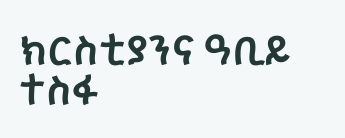ክርስቲያንና ዓቢይ ተስፋ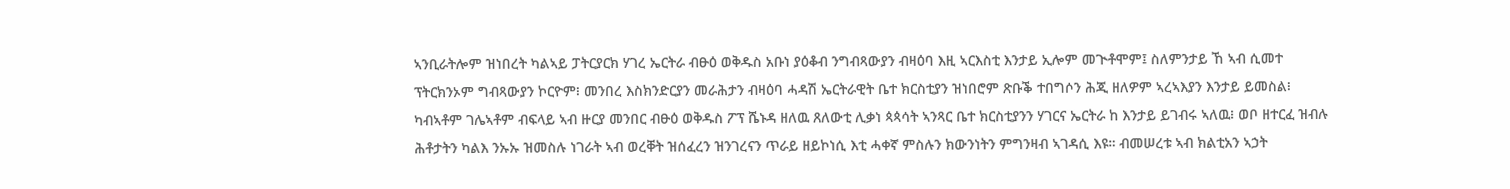ኣንቢራትሎም ዝነበረት ካልኣይ ፓትርያርክ ሃገረ ኤርትራ ብፁዕ ወቅዱስ አቡነ ያዕቆብ ንግብጻውያን ብዛዕባ እዚ ኣርእስቲ እንታይ ኢሎም መጒቶሞም፤ ስለምንታይ ኸ ኣብ ሲመተ ፕትርክንኦም ግብጻውያን ኮርዮም፧ መንበረ እስክንድርያን መራሕታን ብዛዕባ ሓዳሽ ኤርትራዊት ቤተ ክርስቲያን ዝነበሮም ጽቡቕ ተበግሶን ሕጂ ዘለዎም ኣረኣእያን እንታይ ይመስል፧ ካብኣቶም ገሌኣቶም ብፍላይ ኣብ ዙርያ መንበር ብፁዕ ወቅዱስ ፖፕ ሼኑዳ ዘለዉ ጸለውቲ ሊቃነ ጳጳሳት ኣንጻር ቤተ ክርስቲያንን ሃገርና ኤርትራ ከ እንታይ ይገብሩ ኣለዉ፧ ወቦ ዘተርፈ ዝብሉ ሕቶታትን ካልእ ንኡኡ ዝመስሉ ነገራት ኣብ ወረቐት ዝሰፈረን ዝንገረናን ጥራይ ዘይኮነሲ እቲ ሓቀኛ ምስሉን ክውንነትን ምግንዛብ ኣገዳሲ እዩ። ብመሠረቱ ኣብ ክልቲአን ኣኃት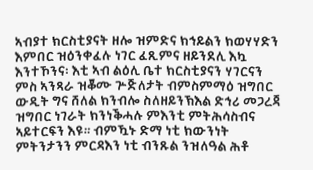ኣብያተ ክርስቲያናት ዘሎ ዝምድና ክኅይልን ክወሃሃድን እምበር ዝዕንቀፈሉ ነገር ፈጺምና ዘይንደሊ እኳ እንተኾንና፡ እቲ ኣብ ልዕሊ ቤተ ክርስቲያናን ሃገርናን ምስ ኣንጻራ ዝቖሙ ጕጅለታት ብምስምማዕ ዝግበር ውዲት ግና ሸለል ክንብሎ ስለዘይንኽእል ድኅሪ መጋረጃ ዝግበር ነገራት ክንነቕሓሉ ምእንቲ ምትሕሳስብና ኣይተርፍን እዩ። ብምዃኑ ድማ ነቲ ክውንነት ምትንታንን ምርዳእን ነቲ ብንጹል ንዝለዓል ሕቶ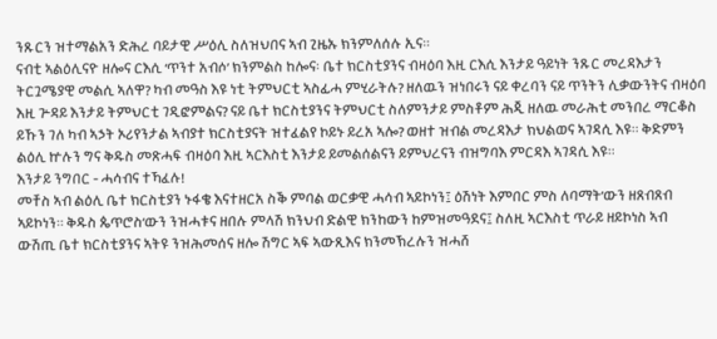ንጹርን ዝተማልአን ድሕረ ባይታዊ ሥዕሊ ስለዝህበና ኣብ ጊዜኡ ክንምለሰሉ ኢና።
ናብቲ ኣልዕሊናዮ ዘሎና ርእሲ ‘ጥንተ አብሶ’ ክንምልስ ከሎና፡ ቤተ ክርስቲያንና ብዛዕባ እዚ ርእሲ እንታይ ዓይነት ንጹር መረዳእታን ትርጓሜያዊ መልሲ ኣለዋ? ካብ መዓስ እዩ ነቲ ትምህርቲ ኣስፊሓ ምሂራትሉ? ዘለዉን ዝነበሩን ናይ ቀረባን ናይ ጥንትን ሊቃውንትና ብዛዕባ እዚ ጕዳይ እንታይ ትምህርቲ ገዲፎምልና? ናይ ቤተ ክርስቲያንና ትምህርቲ ስለምንታይ ምስቶም ሕጂ ዘለዉ መራሕቲ መንበረ ማርቆስ ይኹን ገለ ካብ ኣኃት ኦሪየንታል ኣብያተ ክርስቲያናት ዝተፈልየ ኮይኑ ይረአ ኣሎ? ወዘተ ዝብል መረዳእታ ክህልወና ኣገዳሲ እዩ። ቅድምን ልዕሊ ኵሉን ግና ቅዱስ መጽሓፍ ብዛዕባ እዚ ኣርእስቲ እንታይ ይመልሰልናን ይምህረናን ብዝግባእ ምርዳእ ኣገዳሲ እዩ።
እንታይ ንግበር - ሓሳብና ተኻፈሉ!
መቸስ ኣብ ልዕሊ ቤተ ክርስቲያን ኑፋቄ እናተዘርአ ስቕ ምባል ወርቃዊ ሓሳብ ኣይኮነን፤ ዕሽነት እምበር ምስ ለባማት’ውን ዘጸብጸብ ኣይኮነን። ቅዱስ ጴጥሮስ’ውን ንዝሓቱና ዘበሉ ምላሽ ክንህብ ድልዊ ክንከውን ከምዝመዓደና፤ ስለዚ ኣርእስቲ ጥራይ ዘይኮነስ ኣብ ውሽጢ ቤተ ክርስቲያንና ኣትዩ ንዝሕመሰና ዘሎ ሽግር ኣፍ ኣውጺእና ክንመኽረሉን ዝሓሸ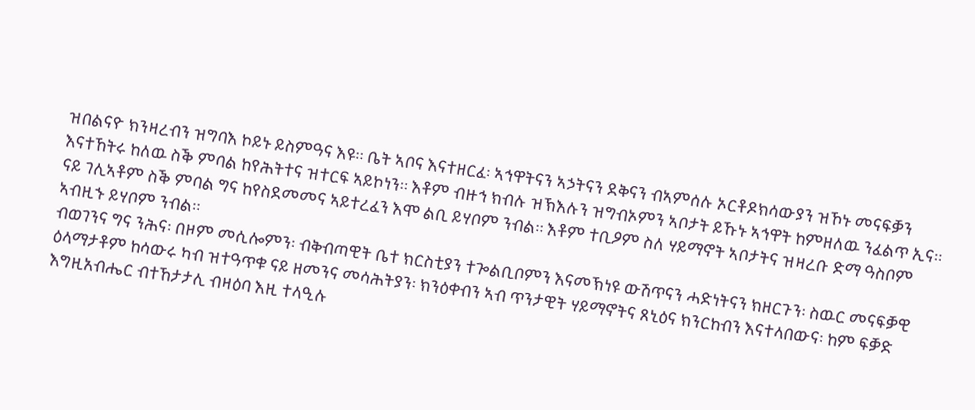ዝበልናዮ ክንዛረብን ዝግባእ ኮይኑ ይስምዓና እዩ። ቤት ኣቦና እናተዘርፈ፡ ኣኅዋትናን ኣኃትናን ደቅናን ብኣምሰሉ ኦርቶዶክሳውያን ዝኾኑ መናፍቓን እናተኸትሩ ከለዉ ስቕ ምባል ከየሕትተና ዝተርፍ ኣይኮነን። እቶም ብዙኅ ክብሉ ዝኽእሉን ዝግብኦምን ኣቦታት ይኹኑ ኣኅዋት ከምዘለዉ ንፈልጥ ኢና። ናይ ገሊኣቶም ስቕ ምባል ግና ከየስደመመና ኣይተረፈን እሞ ልቢ ይሃቦም ንብል። እቶም ተቢዖም ስለ ሃይማኖት ኣቦታትና ዝዛረቡ ድማ ዓስቦም ኣብዚኁ ይሃቦም ንብል።
ብወገንና ግና ንሕና፡ በዞም መሲሎምን፡ ብቅብጣዊት ቤተ ክርስቲያን ተጐልቢቦምን እናመኽነዩ ውሽጥናን ሓድነትናን ክዘርጉን፡ ስዉር መናፍቓዊ ዕላማታቶም ከሳውሩ ካብ ዝተዓጥቁ ናይ ዘመንና መሳሕትያን፡ ክንዕቀብን ኣብ ጥንታዊት ሃይማኖትና ጸኒዕና ክንርከብን እናተላበውና፡ ከም ፍቓድ እግዚአብሔር ብተኸታታሊ ብዛዕባ እዚ ተላዒሉ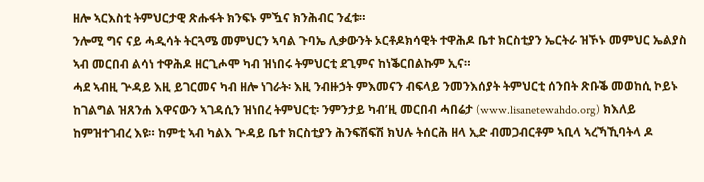ዘሎ ኣርእስቲ ትምህርታዊ ጽሑፋት ክንፍኑ ምዃና ክንሕብር ንፈቱ።
ንሎሚ ግና ናይ ሓዲሳት ትርጓሜ መምህርን ኣባል ጉባኤ ሊቃውንት ኦርቶዶክሳዊት ተዋሕዶ ቤተ ክርስቲያን ኤርትራ ዝኾኑ መምህር ኤልያስ ኣብ መርበብ ልሳነ ተዋሕዶ ዘርጊሖሞ ካብ ዝነበሩ ትምህርቲ ደጊምና ከነቕርበልኩም ኢና።
ሓደ ኣብዚ ጕዳይ እዚ ይገርመና ካብ ዘሎ ነገራት፡ እዚ ንብዙኃት ምእመናን ብፍላይ ንመንእሰያት ትምህርቲ ሰንበት ጽቡቕ መወከሲ ኮይኑ ከገልግል ዝጸንሐ እዋናውን ኣገዳሲን ዝነበረ ትምህርቲ፡ ንምንታይ ካብ’ዚ መርበብ ሓበሬታ (www.lisanetewahdo.org) ክእለይ ከምዝተገብረ እዩ። ከምቲ ኣብ ካልእ ጕዳይ ቤተ ክርስቲያን ሕንፍሽፍሽ ክህሉ ትሰርሕ ዘላ ኢድ ብመጋብርቶም ኣቢላ ኣረኻኺባትላ ዶ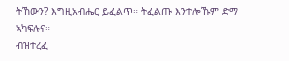ትኸውን? እግዚአብሔር ይፈልጥ። ትፈልጡ እንተሎኹም ድማ ኣካፍሉና።
ብዝተረፈ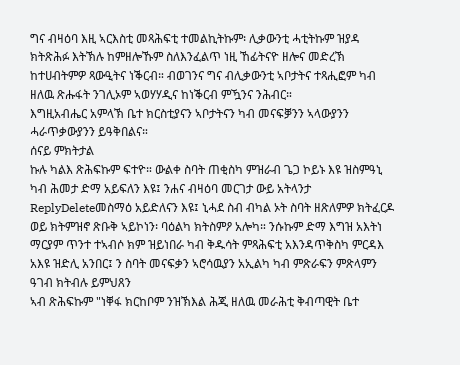ግና ብዛዕባ እዚ ኣርእስቲ መጻሕፍቲ ተመልኪትኩም፡ ሊቃውንቲ ሓቲትኩም ዝያዳ ክትጽሕፉ እትኽሉ ከምዘሎኹም ስለእንፈልጥ ነዚ ኸፊትናዮ ዘሎና መድረኽ ከተሀብትምዎ ጻውዒትና ነቕርብ። ብወገንና ግና ብሊቃውንቲ ኣቦታትና ተጻሒፎም ካብ ዘለዉ ጽሑፋት ንገሊኦም ኣወሃሃዲና ከነቕርብ ምዃንና ንሕብር።
እግዚአብሔር አምላኽ ቤተ ክርስቲያናን ኣቦታትናን ካብ መናፍቓንን ኣላውያንን ሓራጥቃውያንን ይዓቅበልና።
ሰናይ ምክትታል
ኩሉ ካልእ ጽሕፍኩም ፍተዮ። ውልቀ ስባት ጠቂስካ ምዝራብ ጌጋ ኮይኑ እዩ ዝስምዓኒ ካብ ሕመታ ድማ አይፍለን እዩ፤ ንሐና ብዛዕባ መርገታ ውይ አትላንታ
ReplyDeleteመስማዕ አይድለናን እዩ፤ ኒሓደ ስብ ብካል ኦት ስባት ዘጽለምዎ ክትፈርዶ ወይ ክትምዝኖ ጽቡቅ ኣይኮነን፡ ባዕልካ ክትስምዖ አሎካ። ንሱኩም ድማ እግዝ አእትነ ማርያም ጥንተ ተኣብሶ ክም ዝይነበራ ካብ ቅዱሳት ምጻሕፍቲ አእንዳጥቅስካ ምርዳእ አእዩ ዝድሊ አንበር፤ ን ስባት መናፍቃን ኣሮሳዉያን አኢልካ ካብ ምጽራፍን ምጽላምን ዓገብ ክትብሉ ይምህጸን
ኣብ ጽሕፍኩም "ነቐፋ ክርከቦም ንዝኽእል ሕጂ ዘለዉ መራሕቲ ቅብጣዊት ቤተ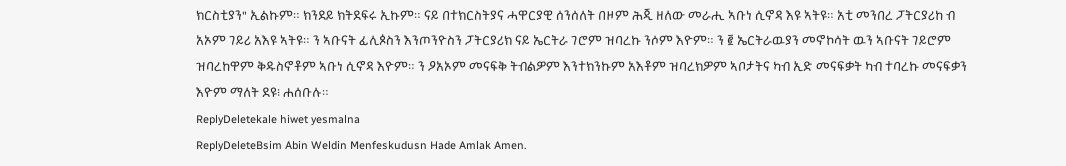ክርስቲያን" ኢልኩም። ክንደይ ክትደፍሩ ኢኩም። ናይ በተክርስትያና ሓዋርያዊ ሰንሰለት በዞም ሕጂ ዘለው መራሒ ኣቡነ ሲኖዳ እዩ ኣትዩ። አቲ መንበረ ፓትርያሪከ ብ አኦም ገይሪ አእዩ ኣትዩ። ን ኣቡናት ፊሊጶስን እንጦንዮስን ፓትርያሪክ ናይ ኤርትራ ገሮም ዝባረኩ ንሶም እዮም። ን ፪ ኤርትራዉያን መኖኮሳት ዉን ኣቡናት ገይሮም ዝባረከዋም ቅዱስኖቶም ኣቡነ ሲኖዳ እዮም። ን ዖአኦም መናፍቅ ትብልዎም እንተክንኩም አእቶም ዝባረክዎም ኣቦታትና ካብ ኢድ መናፍቃት ካብ ተባረኩ መናፍቃን እዮም ማለት ደዩ፧ ሐሰቡሉ።
ReplyDeletekale hiwet yesmalna
ReplyDeleteBsim Abin Weldin Menfeskudusn Hade Amlak Amen.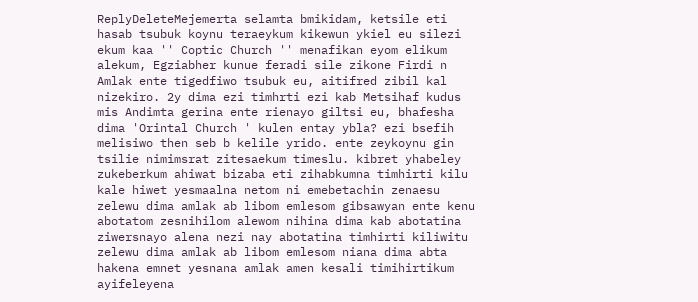ReplyDeleteMejemerta selamta bmikidam, ketsile eti hasab tsubuk koynu teraeykum kikewun ykiel eu silezi ekum kaa '' Coptic Church '' menafikan eyom elikum alekum, Egziabher kunue feradi sile zikone Firdi n Amlak ente tigedfiwo tsubuk eu, aitifred zibil kal nizekiro. 2y dima ezi timhrti ezi kab Metsihaf kudus mis Andimta gerina ente rienayo giltsi eu, bhafesha dima 'Orintal Church ' kulen entay ybla? ezi bsefih melisiwo then seb b kelile yrido. ente zeykoynu gin tsilie nimimsrat zitesaekum timeslu. kibret yhabeley
zukeberkum ahiwat bizaba eti zihabkumna timhirti kilu kale hiwet yesmaalna netom ni emebetachin zenaesu zelewu dima amlak ab libom emlesom gibsawyan ente kenu abotatom zesnihilom alewom nihina dima kab abotatina ziwersnayo alena nezi nay abotatina timhirti kiliwitu zelewu dima amlak ab libom emlesom niana dima abta hakena emnet yesnana amlak amen kesali timihirtikum ayifeleyena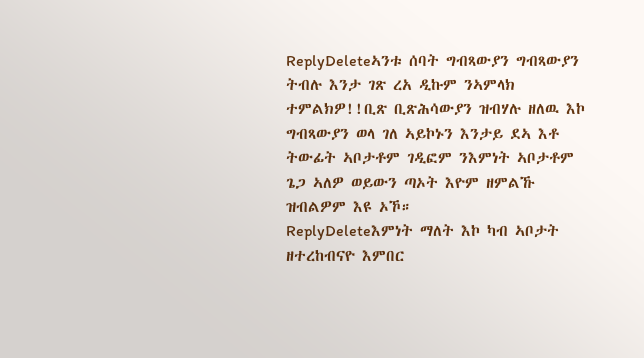ReplyDeleteኣንቱ ሰባት ግብጻውያን ግብጻውያን ትብሉ እንታ ገጽ ረአ ዲኩም ንኣምላክ ተምልክዎ!!ቢጽ ቢጽሕሳውያን ዝብሃሉ ዘለዉ እኮ ግብጻውያን ወላ ገለ ኣይኮኑን እንታይ ደኣ እቶ ትውፊት ኣቦታቶም ገዲፎም ንእምነት ኣቦታቶም ጌጋ ኣለዎ ወይውን ጣኦት እዮም ዘምልኹ ዝብልዎም እዩ ኦኾ።
ReplyDeleteእምነት ማለት እኮ ካብ ኣቦታት ዘተረከብናዮ እምበር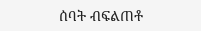ሰባት ብፍልጠቶ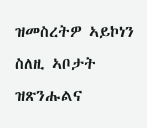ዝመስረትዎ ኣይኮነን ስለዚ ኣቦታት ዝጽንሑልና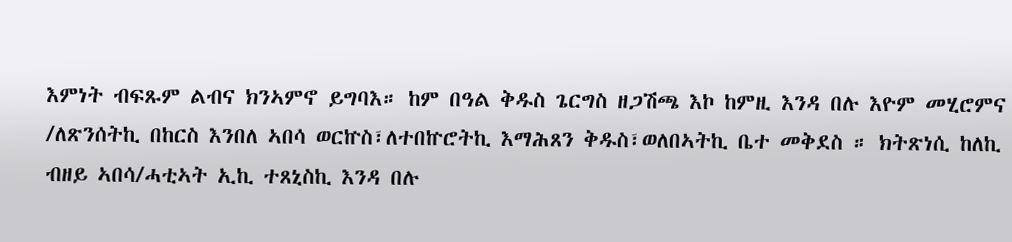እምነት ብፍጹም ልብና ክንኣምኖ ይግባእ። ከም በዓል ቅዱስ ጌርግስ ዘጋሽጫ እኮ ከምዚ እንዳ በሉ እዮም መሂሮምና /ለጽንሰትኪ በከርስ እንበለ ኣበሳ ወርኵስ፣ለተበኵሮትኪ እማሕጸን ቅዱስ፣ወለበኣትኪ ቤተ መቅደስ ። ክትጽነሲ ከለኪ ብዘይ ኣበሳ/ሓቲኣት ኢኪ ተጸኒስኪ እንዳ በሉ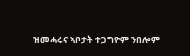ዝመሓሩና ኣቦታት ተጋግዮም ንበሎም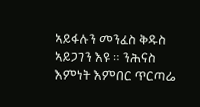ኣይፋሉን መንፈስ ቅዱስ ኣይጋገን እዩ ። ንሕናስ እምነት እምበር ጥርጣሬ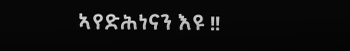ኣየድሕነናን እዩ !!